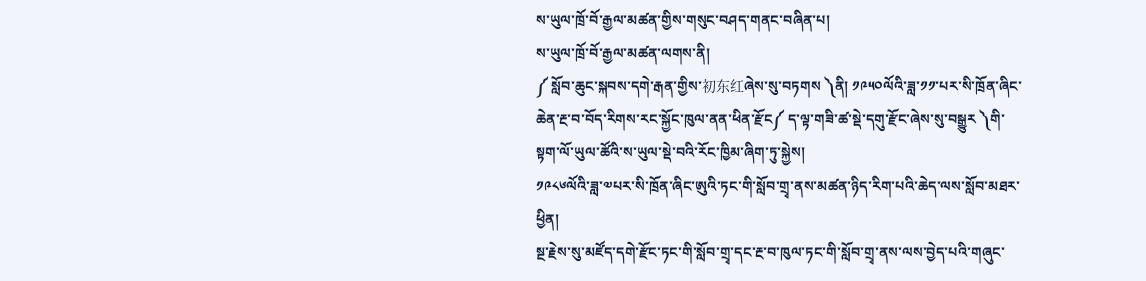ས་ཡུལ་ཁྲོ་བོ་རྒྱལ་མཚན་གྱིས་གསུང་བཤད་གནང་བཞིན་པ།
ས་ཡུལ་ཁྲོ་བོ་རྒྱལ་མཚན་ལགས་ནི།
༼ སློབ་ཆུང་སྐབས་དགེ་རྒན་གྱིས་初东红ཞེས་སུ་བཏགས ༽ནི། ༡༩༥༠ལོའི་ཟླ་༡༡་པར་སི་ཁྲོན་ཞིང་ཆེན་རྔ་བ་བོད་རིགས་རང་སྐྱོང་ཁུལ་ནན་ཕིན་རྫོང༼ ད་ལྟ་གཟི་ཚ་སྡེ་དགུ་རྫོང་ཞེས་སུ་བསྒྱུར ༽གི་སྟག་ལོ་ཡུལ་ཚོའི་ས་ཡུལ་སྡེ་བའི་རོང་ཁྱིམ་ཞིག་ཏུ་སྐྱེས།
༡༩༨༦ལོའི་ཟླ་༧པར་སི་ཁྲོན་ཞིང་ཨུའི་ཏང་གི་སློབ་གྲྭ་ནས་མཚན་ཉིད་རིག་པའི་ཆེད་ལས་སློབ་མཐར་ཕྱིན།
སྔ་རྗེས་སུ་མཛོད་དགེ་རྫོང་ཏང་གི་སློབ་གྲྭ་དང་རྔ་བ་ཁུལ་ཏང་གི་སློབ་གྲྭ་ནས་ལས་བྱེད་པའི་གཞུང་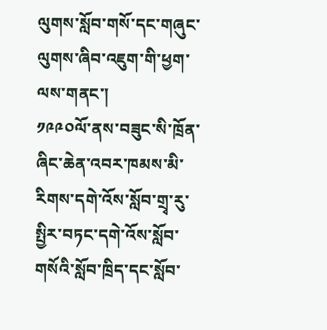ལུགས་སློབ་གསོ་དང་གཞུང་ལུགས་ཞིབ་འཇུག་གི་ཕྱག་ལས་གནང་།
༡༩༩༠ལོ་ནས་བཟུང་སི་ཁྲོན་ཞིང་ཆེན་འབར་ཁམས་མི་རིགས་དགེ་འོས་སློབ་གྲྭ་རུ་སྤྱིར་བཏང་དགེ་འོས་སློབ་གསོའི་སློབ་ཁྲིད་དང་སློབ་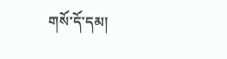གསོ་དོ་དམ།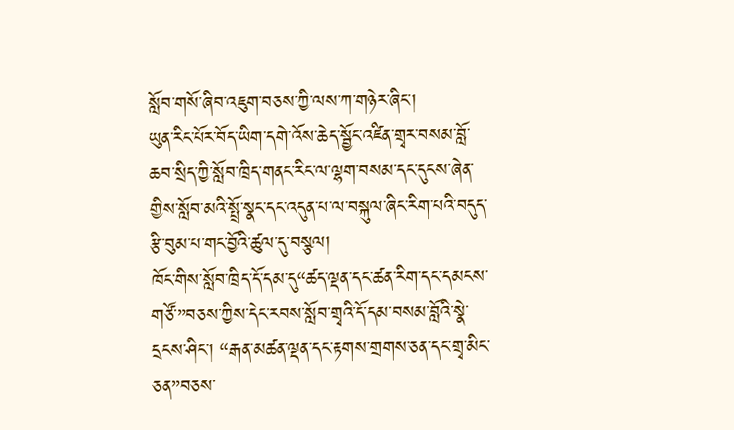སློབ་གསོ་ཞིབ་འཇུག་བཅས་ཀྱི་ལས་ཀ་གཉེར་ཞིང་།
ཡུན་རིང་པོར་བོད་ཡིག་དགེ་འོས་ཆེད་སྦྱོང་འཛིན་གྲྭར་བསམ་བློ་ཆབ་སྲིད་ཀྱི་སློབ་ཁྲིད་གནང་རིང་ལ་ལྷག་བསམ་དང་དུངས་ཞེན་གྱིས་སློབ་མའི་སྤྲོ་སྣང་དང་འདུན་པ་ལ་བསྐུལ་ཞིང་རིག་པའི་བདུད་རྩི་བུམ་པ་གང་བྱོའི་ཚུལ་དུ་བསྩལ།
ཁོང་གིས་སློབ་ཁྲིད་དོ་དམ་དུ“ཚད་ལྡན་དང་ཚན་རིག་དང་དམངས་གཙོ་”བཅས་ཀྱིས་དེང་རབས་སློབ་གྲྭའི་དོ་དམ་བསམ་བློའི་སྣེ་དྲངས་ཤིང་། “རྒན་མཚན་ལྡན་དང་རྟགས་གྲགས་ཅན་དང་གྲྭ་མིང་ཅན”བཅས་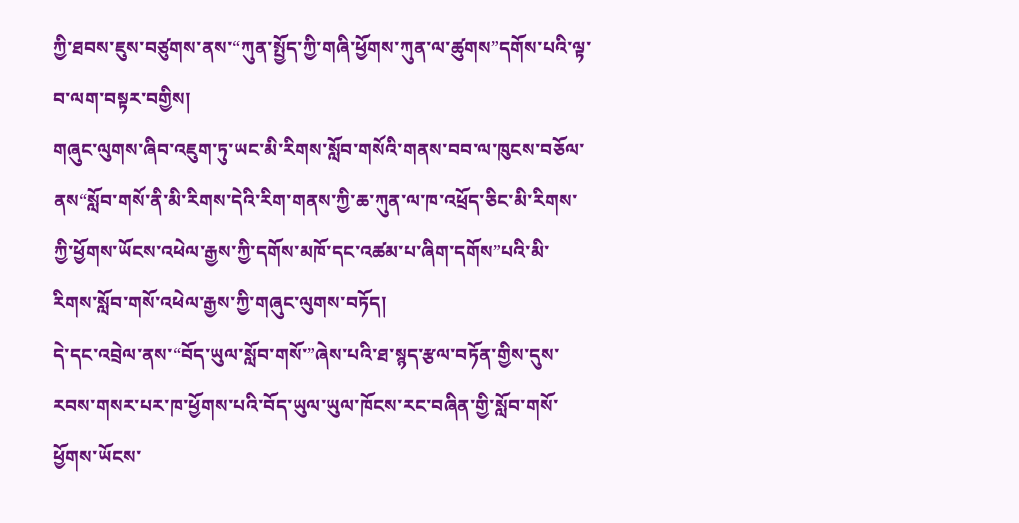ཀྱི་ཐབས་ཇུས་བཙུགས་ནས་“ཀུན་སྤྱོད་ཀྱི་གཞི་ཕྱོགས་ཀུན་ལ་ཚུགས”དགོས་པའི་ལྟ་བ་ལག་བསྟར་བགྱིས།
གཞུང་ལུགས་ཞིབ་འཇུག་ཏུ་ཡང་མི་རིགས་སློབ་གསོའི་གནས་བབ་ལ་ཁུངས་བཅོལ་ནས“སློབ་གསོ་ནི་མི་རིགས་དེའི་རིག་གནས་ཀྱི་ཆ་ཀུན་ལ་ཁ་འཕྲོད་ཅིང་མི་རིགས་ཀྱི་ཕྱོགས་ཡོངས་འཕེལ་རྒྱས་ཀྱི་དགོས་མཁོ་དང་འཚམ་པ་ཞིག་དགོས”པའི་མི་རིགས་སློབ་གསོ་འཕེལ་རྒྱས་ཀྱི་གཞུང་ལུགས་བཏོད།
དེ་དང་འབྲེལ་ནས་“བོད་ཡུལ་སློབ་གསོ་”ཞེས་པའི་ཐ་སྙད་རྩལ་བཏོན་གྱིས་དུས་རབས་གསར་པར་ཁ་ཕྱོགས་པའི་བོད་ཡུལ་ཡུལ་ཁོངས་རང་བཞིན་གྱི་སློབ་གསོ་ཕྱོགས་ཡོངས་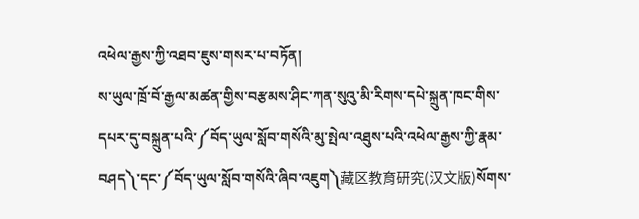འཕེལ་རྒྱས་ཀྱི་འཐབ་ཇུས་གསར་པ་བཏོན།
ས་ཡུལ་ཁྲོ་བོ་རྒྱལ་མཚན་གྱིས་བརྩམས་ཤིང་ཀན་སུའུ་མི་རིགས་དཔེ་སྐྲུན་ཁང་གིས་དཔར་དུ་བསྐྲུན་པའི་༼བོད་ཡུལ་སློབ་གསོའི་མུ་སྤེལ་འཐུས་པའི་འཕེལ་རྒྱས་ཀྱི་རྣམ་བཤད༽་དང་༼བོད་ཡུལ་སློབ་གསོའི་ཞིབ་འཇུག༽藏区教育研究(汉文版)སོགས་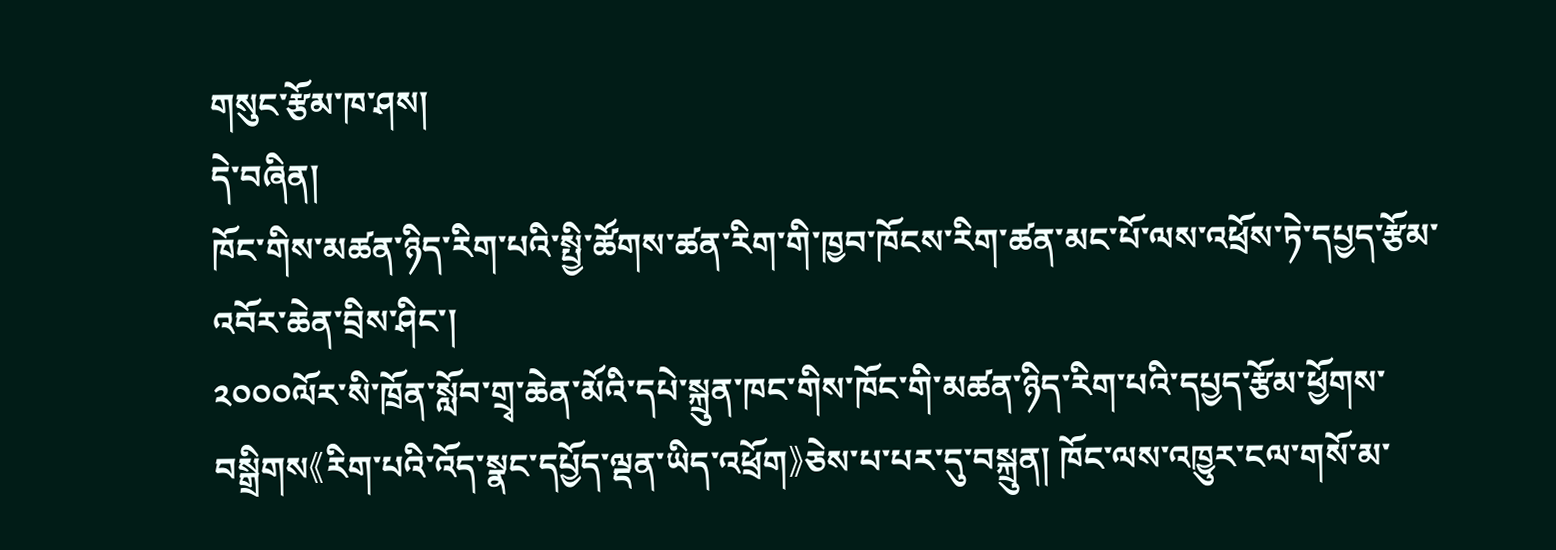གསུང་རྩོམ་ཁ་ཤས།
དེ་བཞིན།
ཁོང་གིས་མཚན་ཉིད་རིག་པའི་སྤྱི་ཚོགས་ཚན་རིག་གི་ཁྱབ་ཁོངས་རིག་ཚན་མང་པོ་ལས་འཕྲོས་ཏེ་དཔྱད་རྩོམ་འབོར་ཆེན་བྲིས་ཤིང་།
༢༠༠༠ལོར་སི་ཁྲོན་སློབ་གྲྭ་ཆེན་མོའི་དཔེ་སྐྲུན་ཁང་གིས་ཁོང་གི་མཚན་ཉིད་རིག་པའི་དཔྱད་རྩོམ་ཕྱོགས་བསྒྲིགས《རིག་པའི་འོད་སྣང་དཔྱོད་ལྡན་ཡིད་འཕྲོག》ཅེས་པ་པར་དུ་བསྐྲུན། ཁོང་ལས་འཁྱུར་ངལ་གསོ་མ་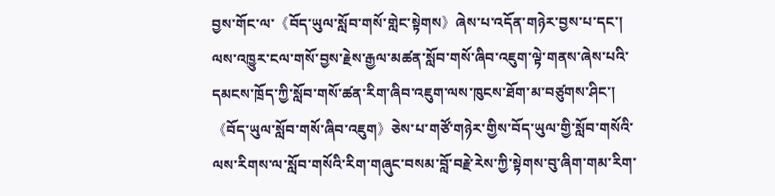བྱས་གོང་ལ་《བོད་ཡུལ་སློབ་གསོ་གླེང་སྟེགས》ཞེས་པ་འདོན་གཉེར་བྱས་པ་དང་། ལས་འཁྱུར་ངལ་གསོ་བྱས་རྗེས་རྒྱལ་མཚན་སློབ་གསོ་ཞིབ་འཇུག་ལྟེ་གནས་ཞེས་པའི་དམངས་ཁྲོད་ཀྱི་སློབ་གསོ་ཚན་རིག་ཞིབ་འཇུག་ལས་ཁུངས་ཐོག་མ་བཙུགས་ཤིང་། 《བོད་ཡུལ་སློབ་གསོ་ཞིབ་འཇུག》ཅེས་པ་གཙོ་གཉེར་གྱིས་བོད་ཡུལ་གྱི་སློབ་གསོའི་ལས་རིགས་ལ་སློབ་གསོའི་རིག་གཞུང་བསམ་བློ་བརྗེ་རེས་ཀྱི་སྟེགས་བུ་ཞིག་གམ་རིག་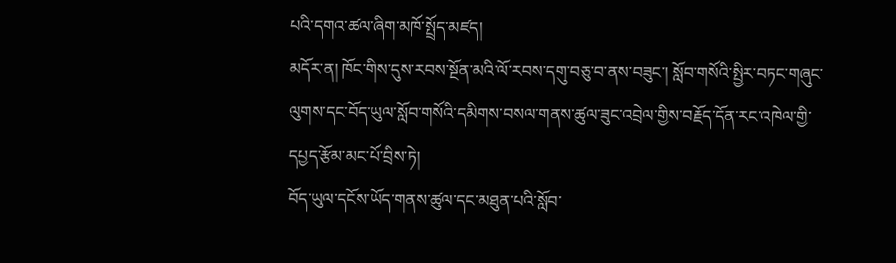པའི་དགའ་ཚལ་ཞིག་མཁོ་སྤྲོད་མཛད།
མདོར་ན། ཁོང་གིས་དུས་རབས་སྔོན་མའི་ལོ་རབས་དགུ་བཅུ་བ་ནས་བཟུང་། སློབ་གསོའི་སྤྱིར་བཏང་གཞུང་ལུགས་དང་བོད་ཡུལ་སློབ་གསོའི་དམིགས་བསལ་གནས་ཚུལ་ཟུང་འབྲེལ་གྱིས་བརྗོད་དོན་རང་འཁེལ་གྱི་དཔྱད་རྩོམ་མང་པོ་བྲིས་ཏེ།
བོད་ཡུལ་དངོས་ཡོད་གནས་ཚུལ་དང་མཐུན་པའི་སློབ་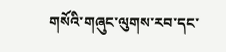གསོའི་གཞུང་ལུགས་རབ་དང་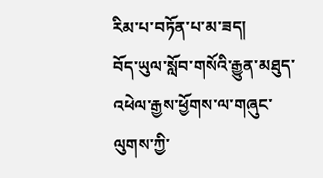རིམ་པ་བཏོན་པ་མ་ཟད།
བོད་ཡུལ་སློབ་གསོའི་རྒྱུན་མཐུད་འཕེལ་རྒྱས་ཕྱོགས་ལ་གཞུང་ལུགས་ཀྱི་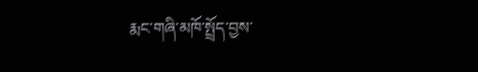རྨང་གཞི་མཁོ་སྤྲོད་བྱས་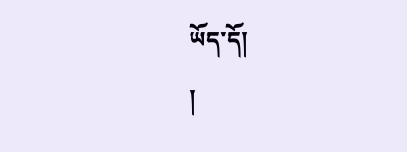ཡོད་དོ།
།